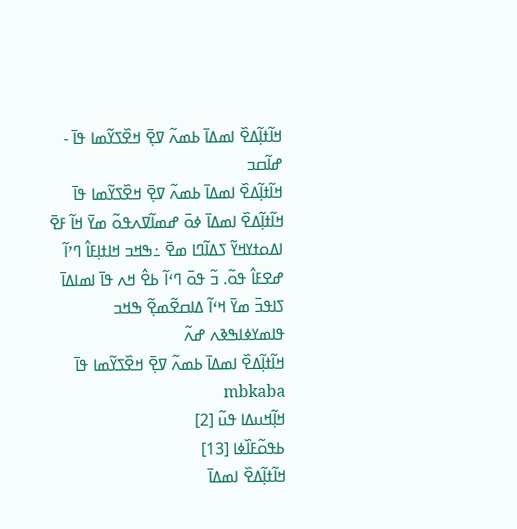ߞߊ߬ߙߊ߲߬ߡߐ߰ ߊߘߡߊ߫ ߕߘߍ߬ ߜߐ߲߫ ߞߐ߰ߖߌ߬ߘߊ ߟߊ߫ - ߝߊ߬ߛߏ
ߞߊ߬ߙߊ߲߬ߡߐ߰ ߊߘߡߊ߫ ߕߘߍ߬ ߜߐ߲߫ ߞߐ߰ߖߌ߬ߘߊ ߟߊ߫
ߞߊ߬ߙߊ߲߬ߡߐ߰ ߊߘߡߊ߫ ߦߋ߫ ߝߘߊ߬ߜߍߟߋ߬ ߘߌ߫ ߞߊ߬ ߓߐ߫ ߊߡߋߙߌߞߌ߬ ߖߡߊ߬ߣߊ ߘߐ߫ ߸ߒߞߏ ߞߊߙߊ߲ߓߊ߮ ߣߴߊ߬ ߝߐߓߊ߮ ߟߋ߬. ߏ߬ ߟߋ߫ ߣߵߊ߬ ߕߐ߮ ߞߍ ߟߊ߫ ߊߘߊߡߊ߫ ߖߊߟߏ߫ ߘߌ߫ ߞߵߊ߬ ߡߊߛߐ߬ߘߐ߲߬ ߒߞߏ ߟߊߘߌߦߊߒߢߍ ߝߍ߬
ߞߊ߬ߙߊ߲߬ߡߐ߰ ߊߘߡߊ߫ ߕߘߍ߬ ߜߐ߲߫ ߞߐ߰ߖߌ߬ߘߊ ߟߊ߫ mbkaba
ߞߊ߲߬ߞߎߡߊ ߟߎ߬ [2]
ߕߟߋ߬ߓߊ߰ߦߊ [13]
ߞߊ߬ߙߊ߲߬ߡߐ߰ ߊߘߡߊ߫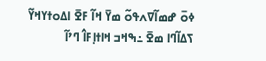ߦߋ߫ ߝߘߊ߬ߜߍߟߋ߬ ߘߌ߫ ߞߊ߬ ߓߐ߫ ߊߡߋߙߌߞߌ߬ ߖߡߊ߬ߣߊ ߘߐ߫ ߸ߒߞߏ ߞߊߙߊ߲ߓߊ߮ ߣߴߊ߬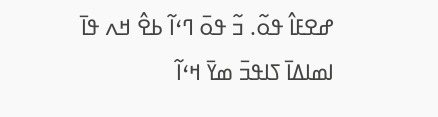ߝߐߓߊ߮ ߟߋ߬. ߏ߬ ߟߋ߫ ߣߵߊ߬ ߕߐ߮ ߞߍ ߟߊ߫ ߊߘߊߡߊ߫ ߖߊߟߏ߫ ߘߌ߫ ߞߵߊ߬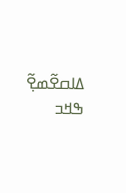ߡߊߛߐ߬ߘߐ߲߬ ߒߞߏ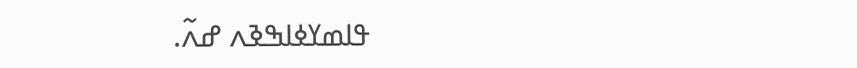ߟߊߘߌߦߊߒߢߍ ߝߍ߬.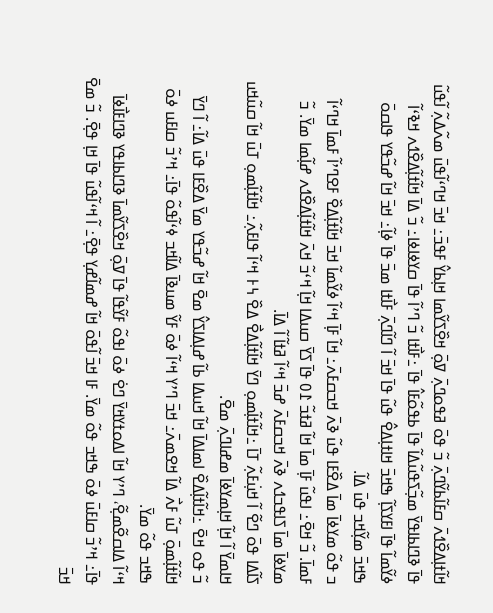ߞߊ߬ߙߊ߲ߡߐ߰ߗߍ߫ ߛߓߊ߬ߕߌ߬ߣߍ߲߫ ߏ߬ ߟߋ߫ ߥߟߋߣߍ߲߫ ߜߋ߲߫ ߞߐ߰ߖߌ߬ߘߊ ߞߊ߲ߕߌ߮ ߓߟߏ߫߸ ߞߏ߫ ߞߣߵߊ߬ߟߎ߫ ߘߍ߬ߡߍ߲߬ ߊ߬ߟߎ߬ ߟߊ߫ ߢߣߊߕߊߟߌ߫ ߘߏ߲߬ߖߟߎ߬ߡߊ߬ ߟߊ߫ ߕߟߋ߬ߓߊ߮ ߟߊ߫ ߸ߓߊ߯ߙߊ ߏ߬ ߣߴߊ߬ ߟߊ߫ ߛߌߦߊߦߊ߸ ߏ߬ ߡߊ߫ ߞߊ߬ߙߊ߲߬ߡߐ߰ߗߍ ߞߢߵߊ߬ ߦߌ߬ߘߊ߬ ߟߊ߫ ߊߓߌߖߊ߲߬ ߒߞߏ߫ ߞߊߙߊ߲ߡߐ߮ ߟߎ߬ ߟߊ߫ ߞߏ߫ ߊ߬ ߣߊ߬ߣߍ߲߫ ߓߊ߯ߙߊ ߘߏ߫ ߟߊ߫ ߦߊ߲߬߸ ߞߏ߫ ߞߊ߬ ߝߏ߬ߟߌ ߟߊߛߋ߫ ߒߞߏ߫ ߘߌ߲߬ߞߏ ߟߎ߫ ߡߊ߬.
ߏ ߟߋ߬ ߘߌߦߊ߫ ߘߊ߫ ߡߐ߰ߓߊ ߟߎ߬ ߢߍ߫ ߞߏߛߓߍ߫߸ ߞߊ߬ ߓߊ߲߫ ߞߵߊ߬ ߦߌ߬ߘߊ߬ ߞߏ߫ ߞߊ߬ߙߊ߲߬ߡߐ߰ ߓߐߣߴߊ߬ ߓߘߊ߫ ߞߣߵߊ߬ ߓߘߊ߫. ߏ߬ ߞߐ߫߸ ߊߟߎ߬ ߓߊ߲߫ ߘߊ߫ ߞߊ߬ ߥߙߏ߬ ߁߀ ߟߊ߫ ߖߌ߫ ߛߎߡߊ ߞߊ߲߬ ߞߵߏ߬ ߞߍ߫ ߞߊ߬ߙߊ߲߬ߡߐ߰ߗߍ ߝߊ߲߬ߘߊ ߘߌ߫. ߏ߬ ߘߌߦߊ߫ ߘߊ߫ ߖߊߟߏߗߍ ߢߍ߫ ߞߏߛߓߍ߫ ߝߏ߫ ߞߵߊ߬ ߥߙߊ߬ ߊ߬ ߡߊ߫.
ߖߊ߬ߡߊ ߟߋ߫ ߣߐ߬ ߊ߬ ߞߎ߲߭ߓߍ߲߬ ߠߊ߫ ߸ߞߊ߬ߙߊ߲߬ߘߋ߲ ߣߌ߫ ߞߊ߬ߙߊ߲߬ߡߐ߯ ߡߐ߰ ߆߅ ߞߵߊ߬ ߟߊߓߍ߲߬߸ ߞߊ߬ߙߊ߲߬ߘߋ߲ ߠߎ߫ ߞߊ߬ ߛߎ߬ߞߎ ߞߊߘߌ߫ ߊ߬ ߞߊ߲߬ ߞߊ߲ߘߌߦߊ߫ ߘߝߊߣߍ߲߫ ߘߐ߫.
ߏ߬ ߟߋ ߞߐ߫ ߸ߞߊ߬ߙߊ߲߬ߡߐ߰ ߊߘߊߡߊ߫ ߞߊ߬ ߞߎߡߊ ߕߊ߬ ߝߊ߲ߡߊߖߌ߮ ߘߐ߫ ߞߊ߬ ߝߏ߬ߟߌ ߘߌ߫ ߡߐ߰ߓߊ ߟߎ߫ ߡߊ߬߸ ߊ߬ ߣߌ߫ ߞߊ߬ߙߊ߲߬ߘߋ߲߫ ߠߎ߬ ߓߍ߯ ߡߊ߬ ߞߐߘߍ߫߸ ߞߏ߫ ߣߴߌ ߞߵߊ߬ ߦߋ߫ ߓߌ߬ ߘߎߢߊ߫ ߡߊ߬ߞߏ ߦߵߊ߬ߟߋ߬ ߟߊ߫߸ ߞߴߏ߬ ߛߊߓߎ ߦߋ߫ ߒߞߏ ߟߋ߬ ߘߌ߫.
ߞߵߊ߬ ߡߊߛߐ߬ߘߐ߲߬، ߣߴߌ ߞߊ߬ ߊߡߋߙߌߞߌ߫ ߣߐ߭ ߦߋ߫ ߊߟߋ߬ ߓߌ߬ߟߊ߬ ߟߊ߫ ߜߋ߲߫ ߞߐ߰ߖߌ߬ߘߊ߫ ߢߣߊߕߊߟߌ ߢߣߊߓߊ߯ߦߊ߫ ߟߊ߫߸ ߞߴߏ߬ ߛߊߓߎ߫ ߦߋ߫ ߒߞߏ ߟߋ߬ ߘߌ߫. ߓߊ ߞߏ߫ ߊ߬ߟߋ߫ ߞߊ߬ ߝߘߊ߬ߝߌ߲ ߟߐ߲߫߸ ߊ߬ ߞߵߊ߬ߟߎ߬ ߟߊ߫ ߞߊ߲ ߟߐ߲߫. ߏ߬ ߘߐ߫ ߞߏ߫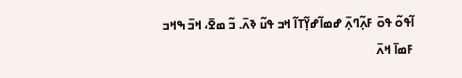ߊ߬ߟߋ߬ ߟߋ߫ ߓߍ߲߬ߣߍ߲߫ ߝߘߊ߬ߝߌ߲߬ߠߊ߬ ߞߏ ߟߎ߬ ߢߍ߫. ߏ߬ ߘߐ߫، ߞߏ߫ ߒߞߏ ߓߘߊ߫ ߞߍ߫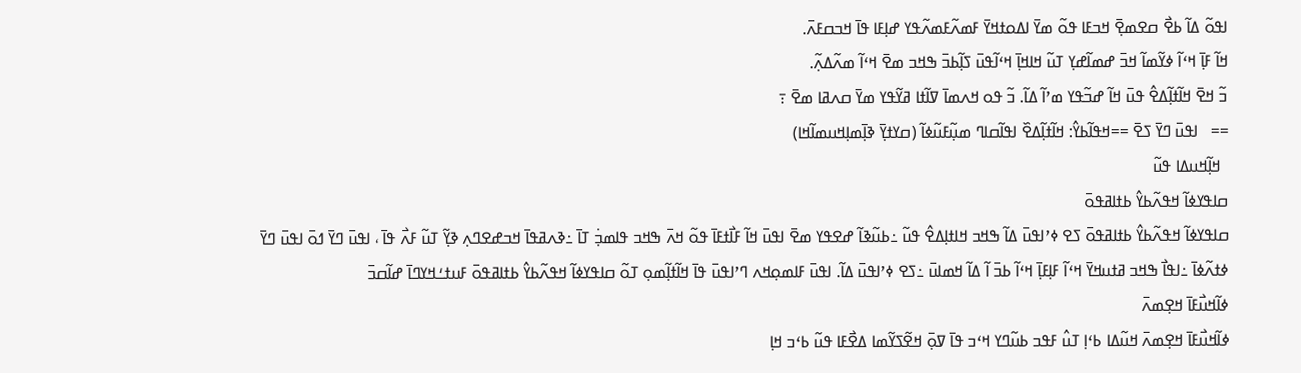ߊߟߋ߬ ߡߊ߬ ߕߐ߯ ߛߐߘߐ߲߫ ߞߏߓߊ ߟߋ߬ ߘߌ߫ ߊߡߋߙߞߌ߫ ߓߘߍ߬ߓߘߍ߬ߟߌ ߝߊ߲ߓߊ ߟߊ߫ ߞߏߛߓߍ߫.
ߞߊ߬ ߓߊ߲߫ ߞߵߊ߬ ߦߌ߬ߘߊ߬ ߞߏ߫ ߝߘߊ߬ߝߌ߲ ߠߎ߬ ߞߊߞߊ߲߫ ߞߵߊ߬ߟߎ߫ ߖߊ߲߬ߕߏ߫ ߒߞߏ ߘߐ߫ ߞߵߊ߬ ߘߍ߬ߡߍ߲߬.
ߏ߬ ߞߐ߫ ߞߊ߬ߙߊ߲߬ߡߐ߮ ߟߎ߫ ߞߊ߬ ߝߏ߬ߟߌ ߘߴߊ߬ ߡߊ߬. ߏ߬ ߟߋ ߞߍߘߊ߫ ߜߊ߬ߙߊ ߥߌ߬ߟߌ ߘߌ߫ ߛߍߥߊ ߘߐ߫ ߹
==   ߊߟߎ߫ ߣߌ߫ ߖߐ߫ ==ߞߟߊ߬ߕߌ߮: ߞߊ߬ߙߊ߲߬ߡߐ߰ ߊߟߊ߬ߛߊߣ ߘߎ߲߬ߓߎ߬ߦߊ߬ (ߛߌߙߌ߲߫ ߢߊ߲߫ߘߊ߲ߞߎߘߊ߬ߞߊ)
  ߞߊ߲߬ߞߎߡߊ ߟߎ߬
ߛߊߟߌߦߊ߬ ߞߟߍ߬ߕߌ߮ ߕߙߊߥߟߋ߫
ߛߊߟߌߦߊ߬ ߞߟߍ߬ߕߌ߮ ߕߙߊߥߟߋ߫ ߖߐ ߦߴߊߟߎ߫ ߡߊ߬ ߒߞߏ ߞߊߙߊ߲ߡߐ߮ ߟߎ߬ ߸ߕߎ߬ߢߊ߬ ߝߐߟߌ ߘߐ߫ ߊߟߎ߫ ߞߊ߬ ߓߊ߯ߙߓߊ߫ ߟߋ߬ ߞߍ߫ ߒߞߏ ߟߊߘߏ߲߭ ߠߊ߫ ߸ߢߍߥߟߊ߫ ߞߏߝߐߣߍ߲ ߢߌ߲߬ ߠߎ߬ ߓߍ߯ ߟߊ߫ ، ߊߟߎ߫ ߣߌ߫ ߗߋ߫ ߊߟߎ߫ ߣߌ߫ ߦߙߍ߬ߦߊ߫ ߸ߊߟߊ߯ ߒߞߏ ߥߙߎߞߌ߫ ߞߵߊ߬ ߓߊ߲ߓߊ߲߫ ߞߵߊ߬ ߕߏ߫ ߊ߬ ߡߊ߬ ߞߘߊߎ߫ ߸ߖߐ ߦߴߊߟߎ߫ ߡߊ߬. ߊߟߎ߫ ߓߊߘߋ߲ߞߍ ߣߴߊߟߎ߫ ߟߊ߫ ߞߊ߬ߙߊ߲߬ߘߋ߲ ߠߋ߬ ߛߊߟߌߦߊ߬ ߞߟߍ߬ߕߌ߮ ߕߙߊߥߟߋ߫ ߓߎߙߑߞߌߣߊ߫ ߝߊ߬ߛߏ߫
ߦߊ߬ߞߎ߯ߓߊ߫ ߞߐ߲ߘߍ߫
ߦߊ߬ߞߎ߯ߓߊ߫ ߞߐ߲ߘߍ߫ ߞߎ߬ߡߊ ߕߵߊ߲ ߠߎ߮ ߓߟߏ ߕߎ߬ߣߌ ߞߵߏ ߟߊ߫ ߜߋ߲߫ ߞߐ߬ߖߌ߬ߘߊ ߡߐ߯ߓߊ ߟߎ߬ ߕߵߏ ߞߊ߲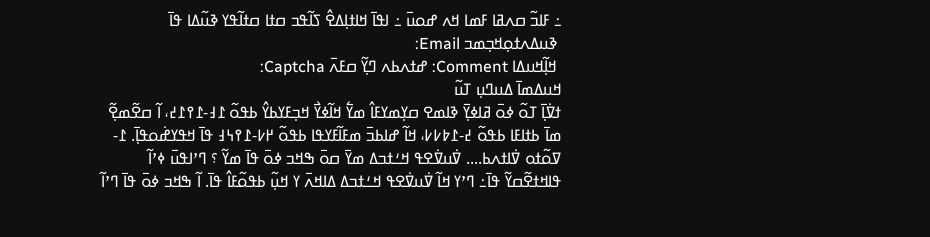߸ ߓߊߏ߬ ߛߍߥߊ ߓߘߊ ߞߍ ߝߋߎ߫ ߸ ߊߟߊ߫ ߞߊߙߊ߲ߡߐ߮ ߖߊ߬ߟߏ ߛߙߊ ߛߙߊ߬ߟߌ ߢߎ߬ߡߊ ߟߊ߫
 ߢߎߡߍߙߋ߲ߞߏ߲ߘߏ Email:
 ߞߊ߲߬ߞߎߡߊ Comment: ߝߙߍߕߍ ߣߌ߲߬ ߛߓߍ߫ Captcha:
ߞߎߡߘߊ߫ ߡߎߣߎ߲ ߠߎ߬
ߙߜ߭ߊ߲߫ ߠߋ߬ ߦߋ߫ ߥߊߦߌ߲߫ ߢߊߘߐ ߛߌ߲ߘߌߓߊ߮ ߘߌ߱ ߞߊ߬ߦߌ߯ ߞߏ߲ߓߌߕߌ߮ ߕߟߋ߬ ߁߃-߁߉߁߄، ߊ߬ ߛߐ߬ߘߐ߲߬ ߘߊ߫ ߕߙߊߓߊ ߕߟߋ߬ ߄-߁߈߇߇، ߞߊ߬ ߝߊߕߏ߫ ߘߓߊ߬ߓߌߟߊ ߕߟߋ߬ ߂߇-߁߉߆߃ ߟߊ߫ ߞߟߌߝ߭ߋߟߊ߲߫. ߁- ߜߋ߬ߙߋ ߜ߭ߊߙߍߕ.... ߜ߭ߎߜ߭ߐߟ ߞߑߙߏߡ ߘߌ߫ ߛߋ߫ ߒߞߏ ߦߋ߫ ߟߊ߫ ߘߌ߬ ؟ ߣߴߊߟߎ߫ ߦߴߊ߬ ߟߊߞߙߐ߬ߛߌ߬ ߟߊ߫߸ ߣߴߌ ߞߊ߬ ߜ߭ߎߜ߭ߐߟ ߞߑߙߏߡ ߡߊߞߍ߫ ߌ ߞߎ߲߬ ߕߟߋ߬ߓߊ߮ ߟߊ߫. ߊ߬ ߒߞߏ ߦߋ߫ ߟߊ߫ ߣߴߊ߬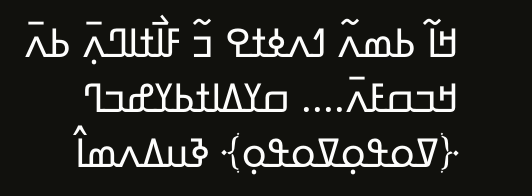ߞߊ߬ ߕߘߍ߬ ߗߍߦߙߐ ߏ߬ ߓߊ߯ߙߊߣߍ߲߫ ߕߍ߫ ߞߏߛߓߍ߫.... ߛߌߡߊߙߕߌߝߏߣ ﴿ߜߋߟߋ߲ߜߋߟߋ߲﴾ ߢߎߡߍߘߊ߮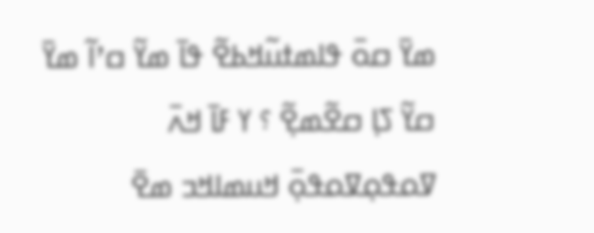ߘߌ߫ ߛߋ߫ ߟߊߘߙߎ߬ߞߕߐ߬ ߟߊ߫ ߘߌ߬ ߛߴߊ߬ ߘߌ߫ ߛߌ߬ ߖߊ߲ ߛߐ߬ߘߐ߲߬ ؟ ߌ ߓߊ߫ ߞߍ߫ ߜߋߟߋ߲ߜߋߟߋ߲߫ ߞߎߘߊߞߏ ߘߐ߫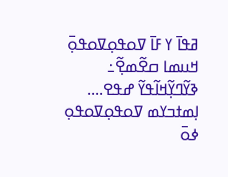ߥߟߊ߫ ߌ ߓߊ߫ ߜߋߟߋ߲ߜߋߟߋ߲߫ ߞߎߘߊ ߛߐ߬ߘߐ߲߬߸ ߢߌ߬ߣߌ߲߬ߞߊ߬ߟߌ߬ ߝߟߐ.... ߊ߲ߘߙߏߌߘ ߜߋߟߋ߲ߜߋߟߋ߲ ߦߋ߫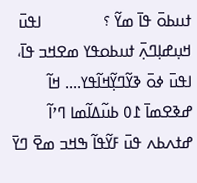ߙߎߕߋ߫ ߟߊ߫ ߘߌ߬ ؟               ߊߟߎ߫ ߞߎ߲ߝߊ߲ߣߍ߲߫ ߙߎߕߋߟߌ ߘߐߞߏ ߟߊ߫، ߊߟߎ߫ ߦߋ߫ ߢߌ߬ߣߌ߲߬ߞߊ߬ߟߌ.... ߞߊ߬ ߝߢߐߘߊ߫ ߁߀ ߕߎ߬ߡߊ߬ߘߊ ߣߴߊ߬ ߝߙߍߕߍ ߟߎ߫ ߓߌ߬ߟߊ߬ ߒߞߏ ߘߐ߫ ߣߌ߫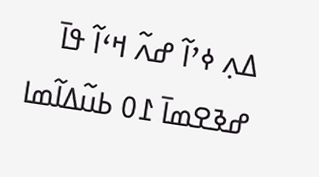ߡߍ߲ ߦߴߊ߬ ߝߍ߬ ߞߵߊ߬ ߟߊ߫ ߝߢߐߘߊ߫ ߁߀ ߕߎ߬ߡߊ߬ߘߊ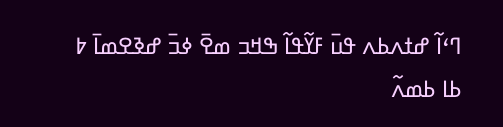ߣߵߊ߬ ߝߙߍߕߍ ߟߎ߫ ߓߌ߬ߟߊ߬ ߒߞߏ ߘߐ߫ ߦߏ߫ ߝߢߐߘߊ߫ ߈ ߕߊ ߕߘߍ߬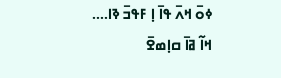ߦߋ߫ ߞߍ߫ ߟߊ߫ ߊ߲ ߓߟߏ߫ ߢߊ....
ߞߊ߬ ߥߊ߫ ߛߊ߲ߘߐ߫